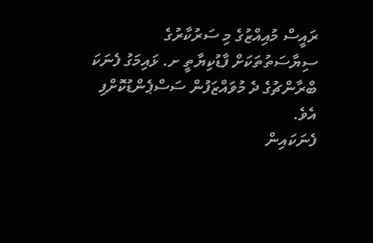ރައީސް މުއިއްޒުގެ މި ސަރުކާރުގެ ސިޔާސަތުތަކަށް ފާޑުކިޔާތީ ށ. ޅައިމަގު ފެނަކަ ބްރާންޗުގެ ދެ މުވައްޒަފުން ސަސްޕެންޑުކޮށްފި އެވެ.
ފެނަކައިން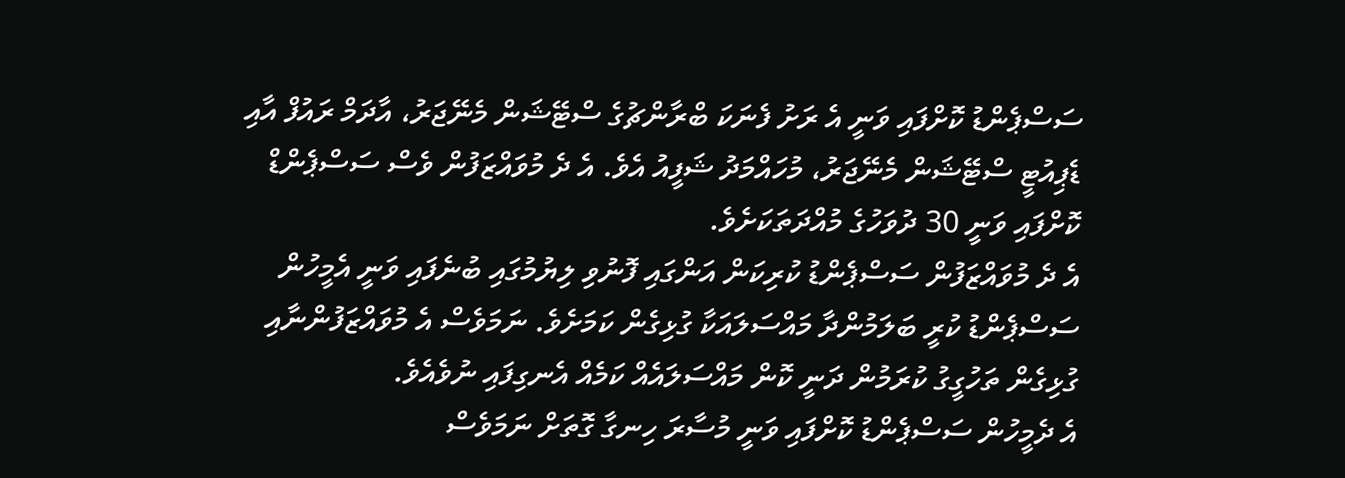ސަސްޕެންޑު ކޮށްފައި ވަނީ އެ ރަށު ފެނަކަ ބްރާންޗުގެ ސްޓޭޝަން މެނޭޖަރު، އާދަމް ރައުފް އާއި ޑެޕިއުޓީ ސްޓޭޝަން މެނޭޖަރު، މުހައްމަދު ޝަފީއު އެވެ. އެ ދެ މުވައްޒަފުން ވެސް ސަސްޕެންޑް ކޮށްފައި ވަނީ 30 ދުވަހުގެ މުއްދަތަކަށެވެ.
އެ ދެ މުވައްޒަފުން ސަސްޕެންޑު ކުރިކަން އަންގައި ފޮނުވި ލިޔުމުގައި ބުނެފައި ވަނީ އެމީހުން ސަސްޕެންޑު ކުރީ ބަލަމުންދާ މައްސަލައަކާ ގުޅިގެން ކަމަށެވެ. ނަމަވެސް އެ މުވައްޒަފުންނާއި ގުޅިގެން ތަހުގީގު ކުރަމުން ދަނީ ކޮން މައްސަލައެއް ކަމެއް އެނގިފައި ނުވެއެވެ.
އެ ދެމީހުން ސަސްޕެންޑު ކޮށްފައި ވަނީ މުސާރަ ހިނގާ ގޮތަށް ނަމަވެސް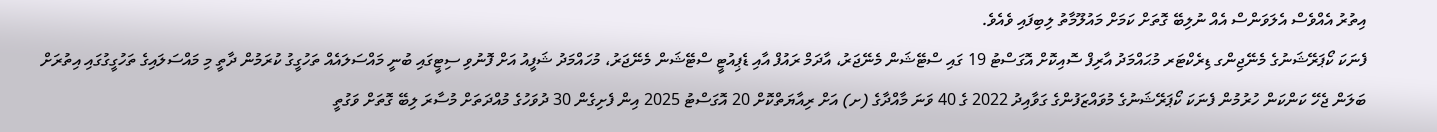އިތުރު އެއްވެސް އެލަވަންސް އެއް ނުލިބޭ ގޮތަށް ކަމަށް މައުލޫމާތު ލިބިފައި ވެއެވެ.
ފެނަކަ ކޯޕަރޭޝަނުގެ މެނޭޖިންގ ޑިރެކްޓަރ މުޙައްމަދު އާރިފް ސޮއިކޮށް އޮގަސްޓު 19 ގައި ސްޓޭޝަން މެނޭޖަރު، އާދަމް ރައުފް އާއި ޑެޕިއުޓީ ސްޓޭޝަން މެނޭޖަރު، މުހައްމަދު ޝަފީއު އަށް ފޮނުވި ސިޓީގައި ބުނީ މައްސަލައެއް ތަހުގީގު ކުރަމުން ދާތީ މި މައްސަލައިގެ ތަހުގީގުގައި އިތުރަށް ބަލަން ޖެހޭ ކަންކަން ހުރުމުން ފެނަކަ ކޯޕަރޭޝަނުގެ މުވައްޒަފުންގެ ގަވާއިދު 2022 ގެ 40 ވަނަ މާއްދާގެ (ށ) އަށް ރިއާޔަތްކޮށް 20 އޮގަސްޓު 2025 އިން ފެށިގެން 30 ދުވަހުގެ މުއްދަތަށް މުސާރަ ލިބޭ ގޮތަށް ވަގުތީ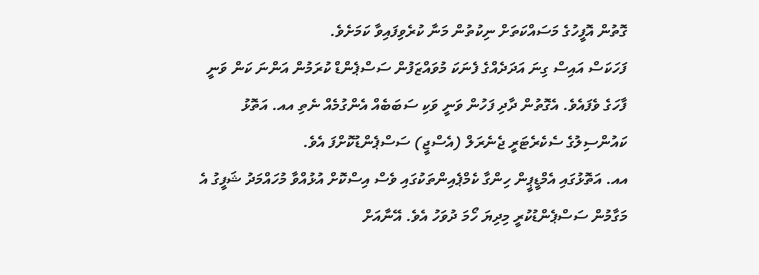ގޮތުން އޮފީހުގެ މަސައްކަތަށް ނިކުތުން މަނާ ކުރެވިފައިވާ ކަމަށެވެ.
ފަހަކަސް އައިސް ގިނަ އަދަދެއްގެ ފެނަކަ މުވައްޒަފުން ސަސްޕެންޑް ކުރަމުން އަންނަ ކަން ވަނީ ފާހަގެ ވެފައެވެ. އެގޮތުން ދާދި ފަހުން ވަނީ ވަކި ސަބަބެއް އެންގުމެއް ނެތި އއ. އަތޮޅު ކައުންސިލުގެ ސެކެރެޓަރީ ޖެނެރަލް (އެސްޖީ) ސަސްޕެންޑުކޮށްފަ އެވެ.
އއ. އަތޮޅުގައި އެމްޑީޕީން ހިންގާ ކެމްޕެއިންތަކުގައި ވެސް އިސްކޮށް އުޅުއްވާ މުހައްމަދު ޝަފީގު އެ މަގާމުން ސަސްޕެންޑުކުރީ މިދިޔަ ހޯމަ ދުވަހު އެވެ. އޭނާއަށް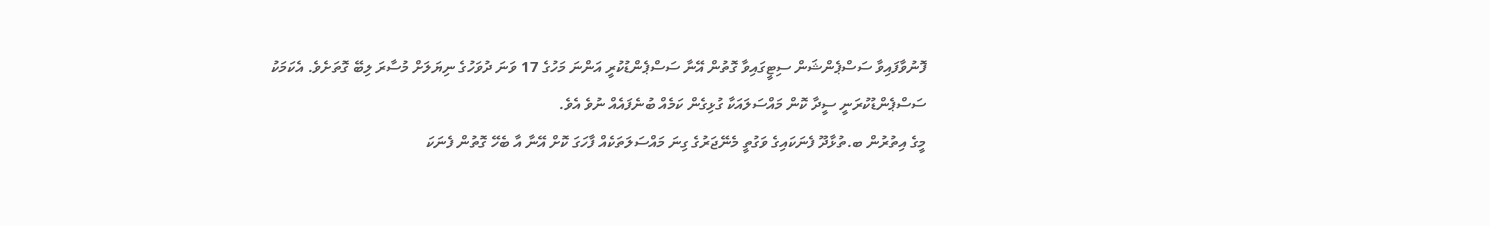ފޮނުވާފައިވާ ސަސްޕެންޝަން ސިޓީގައިވާ ގޮތުން އޭނާ ސަސްޕެންޑުކުރީ އަންނަ މަހުގެ 17 ވަނަ ދުވަހުގެ ނިޔަލަށް މުސާރަ ލިބޭ ގޮތަށެވެ. އެކަމަކު ސަސްޕެންޑުކުރަނީ ސީދާ ކޮން މައްސަލައަކާ ގުޅިގެން ކަމެއް ބުނެފައެއް ނުވެ އެވެ.
މީގެ އިތުރުން ބ.ތުޅާދޫ ފެނަކައިގެ ވަގުތީ މެނޭޖަރުގެ ގިނަ މައްސަލަތަކެއް ފާހަގަ ކޮށް އޭނާ އާ ބެހޭ ގޮތުން ފެނަކަ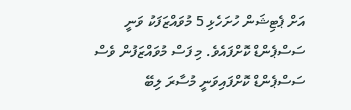އަށް ޕެޓިޝަން ހުށަހެޅި 5 މުވައްޒަފަކު ވަނީ ސަސްޕެންޑް ކޮށްފައެވެ. މި ފަސް މުވައްޒަފުން ވެސް ސަސްޕެންޑް ކޮށްފައިވަނީ މުސާރަ ލިބޭ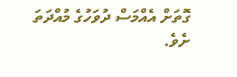ގޮތަށް އެއްމަސް ދުވަހުގެ މުއްދަތަ ށެވެ.